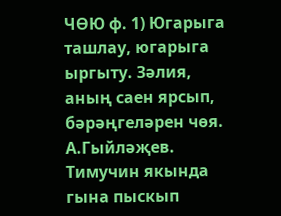ЧӨЮ ф. 1) Югарыга ташлау, югарыга ыргыту. Зәлия, аның саен ярсып, бәрәңгеләрен чөя. А.Гыйләҗев. Тимучин якында гына пыскып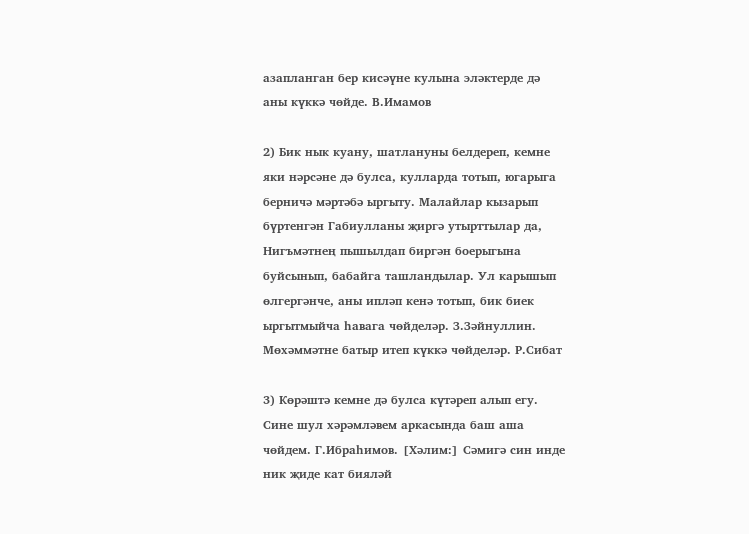азапланган бер кисәүне кулына эләктерде дә аны күккә чөйде. В.Имамов

2) Бик нык куану, шатлануны белдереп, кемне яки нәрсәне дә булса, кулларда тотып, югарыга берничә мәртәбә ыргыту. Малайлар кызарып бүртенгән Габиулланы җиргә утырттылар да, Нигъмәтнең пышылдап биргән боерыгына буйсынып, бабайга ташландылар. Ул карышып өлгергәнче, аны ипләп кенә тотып, бик биек ыргытмыйча һавага чөйделәр. З.Зәйнуллин. Мөхәммәтне батыр итеп күккә чөйделәр. Р.Сибат

3) Көрәштә кемне дә булса күтәреп алып егу. Сине шул хәрәмләвем аркасында баш аша чөйдем. Г.Ибраһимов. [Хәлим:] Сәмигә син инде ник җиде кат бияләй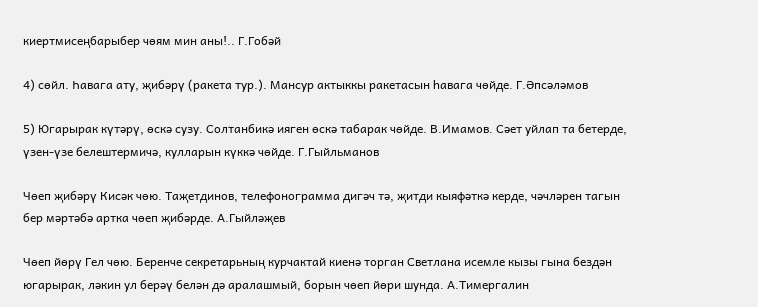киертмисеңбарыбер чөям мин аны!.. Г.Гобәй

4) сөйл. Һавага ату, җибәрү (ракета тур.). Мансур актыккы ракетасын һавага чөйде. Г.Әпсәләмов

5) Югарырак күтәрү, өскә сузу. Солтанбикә ияген өскә табарак чөйде. В.Имамов. Сәет уйлап та бетерде, үзен-үзе белештермичә, кулларын күккә чөйде. Г.Гыйльманов

Чөеп җибәрү Кисәк чөю. Таҗетдинов, телефонограмма дигәч тә, җитди кыяфәткә керде, чәчләрен тагын бер мәртәбә артка чөеп җибәрде. А.Гыйләҗев

Чөеп йөрү Гел чөю. Беренче секретарьның курчактай киенә торган Светлана исемле кызы гына бездән югарырак, ләкин ул берәү белән дә аралашмый, борын чөеп йөри шунда. А.Тимергалин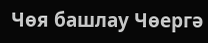Чөя башлау Чөергә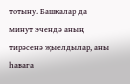тотыну. Башкалар да минут эчендә аның тирәсенә җыелдылар, аны һавага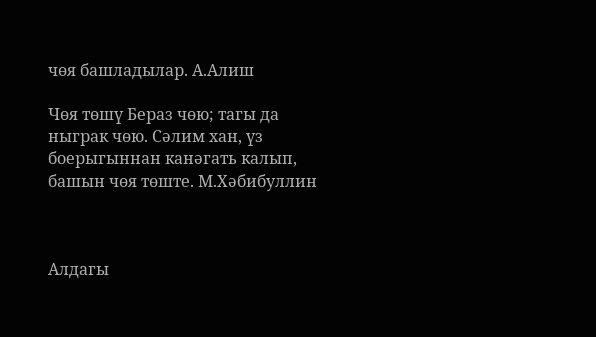чөя башладылар. А.Алиш

Чөя төшү Бераз чөю; тагы да ныграк чөю. Сәлим хан, үз боерыгыннан канәгать калып, башын чөя төште. М.Хәбибуллин



Алдагы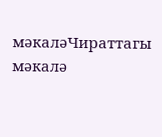мәкаләЧираттагы мәкалә